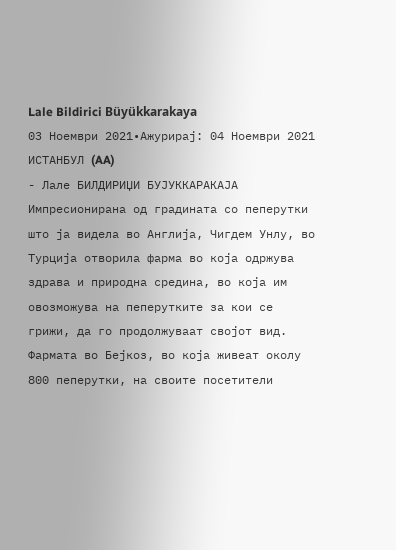Lale Bildirici Büyükkarakaya
03 Ноември 2021•Ажурирај: 04 Ноември 2021
ИСТАНБУЛ (AA)
- Лале БИЛДИРИЏИ БУЈУККАРАКАЈА
Импресионирана од градината со пеперутки што ја видела во Англија, Чигдем Унлу, во Турција отворила фарма во која одржува здрава и природна средина, во која им овозможува на пеперутките за кои се грижи, да го продолжуваат својот вид.
Фармата во Бејкоз, во која живеат околу 800 пеперутки, на своите посетители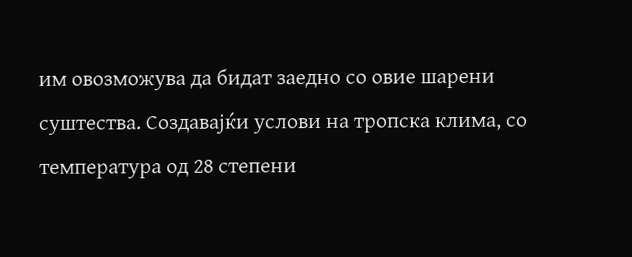им овозможува да бидат заедно со овие шарени суштества. Создавајќи услови на тропска клима, со температура од 28 степени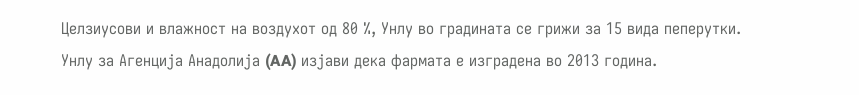Целзиусови и влажност на воздухот од 80 %, Унлу во градината се грижи за 15 вида пеперутки.
Унлу за Агенција Анадолија (AA) изјави дека фармата е изградена во 2013 година.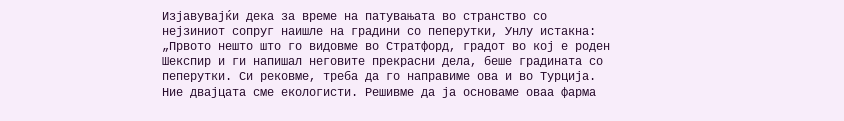Изјавувајќи дека за време на патувањата во странство со нејзиниот сопруг наишле на градини со пеперутки, Унлу истакна: „Првото нешто што го видовме во Стратфорд, градот во кој е роден Шекспир и ги напишал неговите прекрасни дела, беше градината со пеперутки. Си рековме, треба да го направиме ова и во Турција. Ние двајцата сме екологисти. Решивме да ја основаме оваа фарма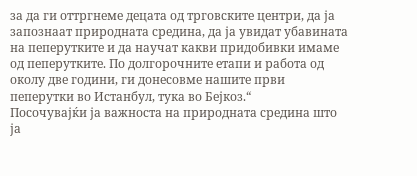за да ги оттргнеме децата од трговските центри, да ја запознаат природната средина, да ја увидат убавината на пеперутките и да научат какви придобивки имаме од пеперутките. По долгорочните етапи и работа од околу две години, ги донесовме нашите први пеперутки во Истанбул, тука во Бејкоз.“
Посочувајќи ја важноста на природната средина што ја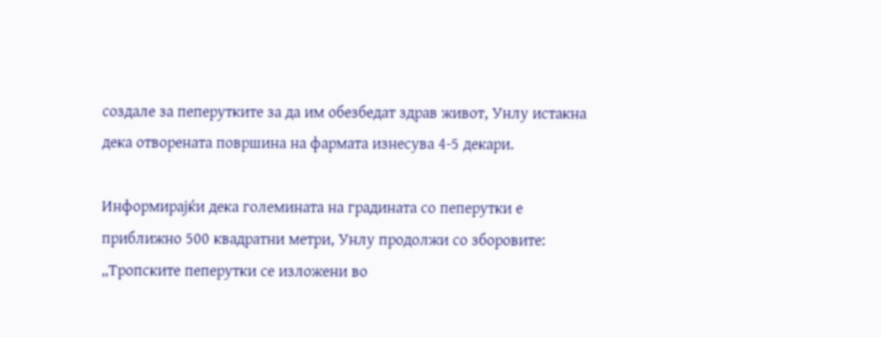создале за пеперутките за да им обезбедат здрав живот, Унлу истакна дека отворената површина на фармата изнесува 4-5 декари.

Информирајќи дека големината на градината со пеперутки е приближно 500 квадратни метри, Унлу продолжи со зборовите:
„Тропските пеперутки се изложени во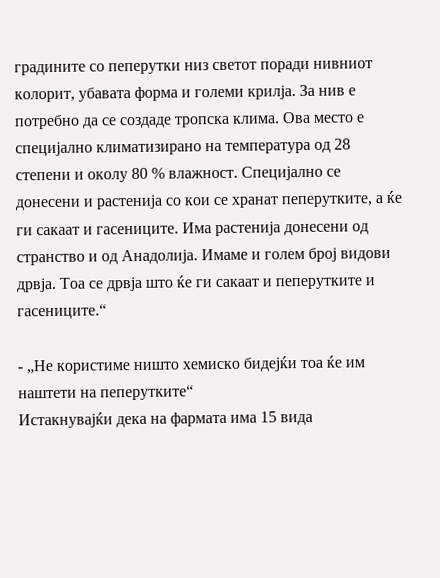градините со пеперутки низ светот поради нивниот колорит, убавата форма и големи крилја. За нив е потребно да се создаде тропска клима. Ова место е специјално климатизирано на температура од 28 степени и околу 80 % влажност. Специјално се донесени и растенија со кои се хранат пеперутките, а ќе ги сакаат и гасениците. Има растенија донесени од странство и од Анадолија. Имаме и голем број видови дрвја. Тоа се дрвја што ќе ги сакаат и пеперутките и гасениците.“

- „Не користиме ништо хемиско бидејќи тоа ќе им наштети на пеперутките“
Истакнувајќи дека на фармата има 15 вида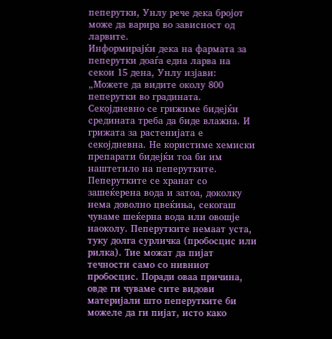пеперутки, Унлу рече дека бројот може да варира во зависност од ларвите.
Информирајќи дека на фармата за пеперутки доаѓа една ларва на секои 15 дена, Унлу изјави: „Можете да видите околу 800 пеперутки во градината. Секојдневно се грижиме бидејќи средината треба да биде влажна. И грижата за растенијата е секојдневна. Не користиме хемиски препарати бидејќи тоа би им наштетило на пеперутките. Пеперутките се хранат со зашеќерена вода и затоа, доколку нема доволно цвеќиња, секогаш чуваме шеќерна вода или овошје наоколу. Пеперутките немаат уста, туку долга сурличка (пробосцис или рилка). Тие можат да пијат течности само со нивниот пробосцис. Поради оваа причина, овде ги чуваме сите видови материјали што пеперутките би можеле да ги пијат, исто како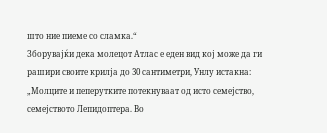што ние пиеме со сламка.“
Зборувајќи дека молецот Атлас е еден вид кој може да ги рашири своите крилја до 30 сантиметри, Унлу истакна: „Молците и пеперутките потекнуваат од исто семејство, семејството Лепидоптера. Во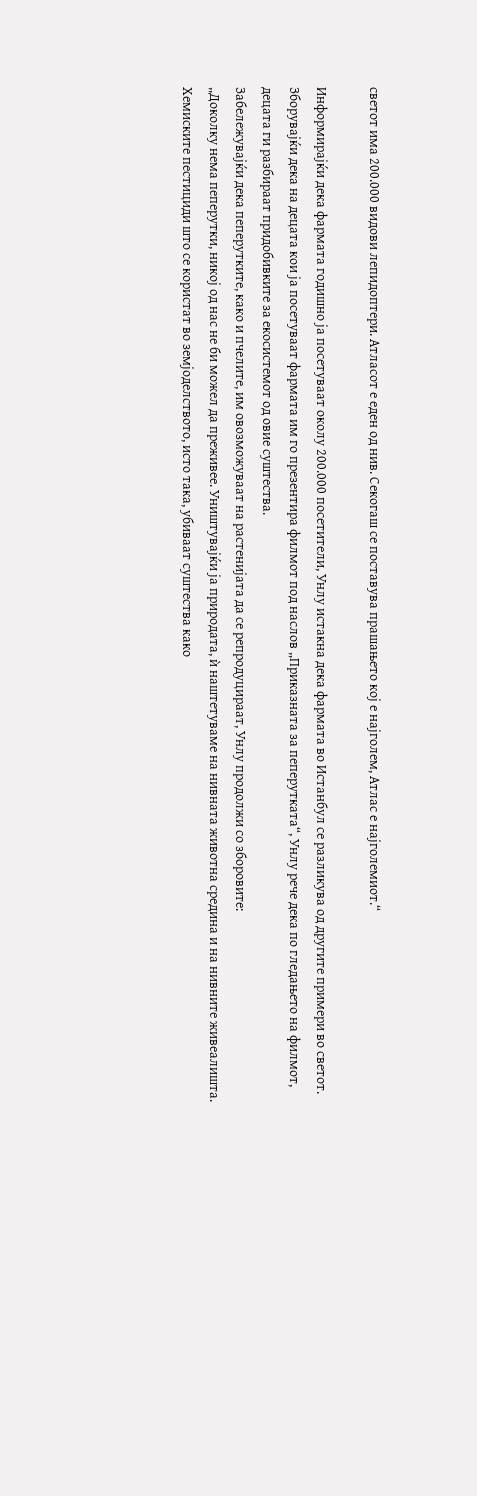светот има 200.000 видови лепидоптери. Атласот е еден од нив. Секогаш се поставува прашањето кој е најголем, Атлас е најголемиот.“

Информирајќи дека фармата годишно ја посетуваат околу 200.000 посетители, Унлу истакна дека фармата во Истанбул се разликува од другите примери во светот.
Зборувајќи дека на децата кои ја посетуваат фармата им го презентира филмот под наслов „Приказната за пеперутката“, Унлу рече дека по гледањето на филмот, децата ги разбираат придобивките за екосистемот од овие суштества.
Забележувајќи дека пеперутките, како и пчелите, им овозможуваат на растенијата да се репродуцираат, Унлу продолжи со зборовите:
„Доколку нема пеперутки, никој од нас не би можел да преживее. Уништувајќи ја природата, ѝ наштетуваме на нивната животна средина и на нивните живеалишта. Хемиските пестициди што се користат во земјоделството, исто така, убиваат суштества како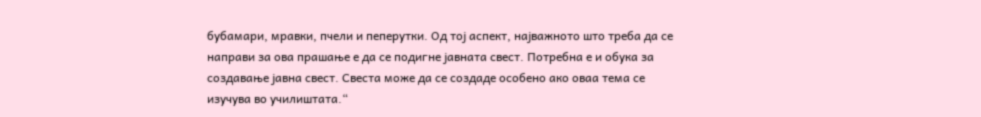бубамари, мравки, пчели и пеперутки. Од тој аспект, најважното што треба да се направи за ова прашање е да се подигне јавната свест. Потребна е и обука за создавање јавна свест. Свеста може да се создаде особено ако оваа тема се изучува во училиштата.“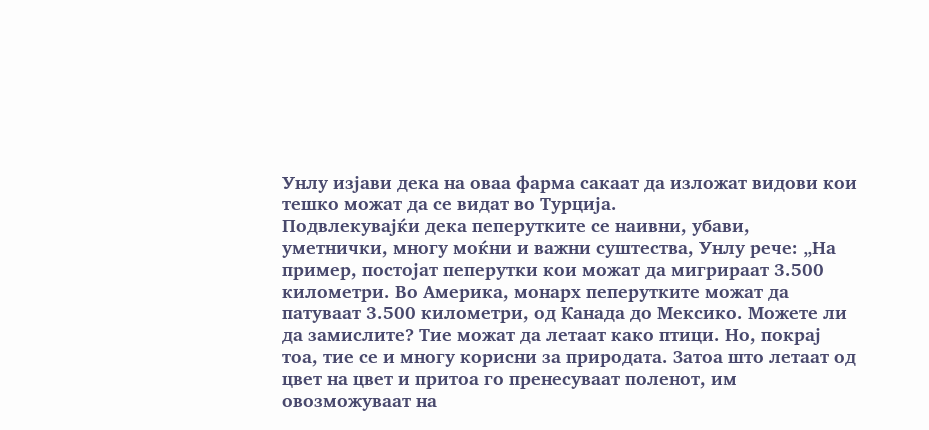Унлу изјави дека на оваа фарма сакаат да изложат видови кои тешко можат да се видат во Турција.
Подвлекувајќи дека пеперутките се наивни, убави, уметнички, многу моќни и важни суштества, Унлу рече: „На пример, постојат пеперутки кои можат да мигрираат 3.500 километри. Во Америка, монарх пеперутките можат да патуваат 3.500 километри, од Канада до Мексико. Можете ли да замислите? Тие можат да летаат како птици. Но, покрај тоа, тие се и многу корисни за природата. Затоа што летаат од цвет на цвет и притоа го пренесуваат поленот, им овозможуваат на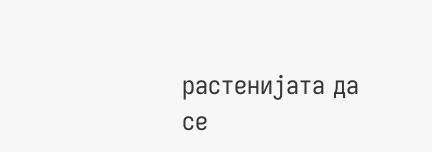растенијата да се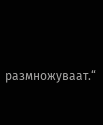размножуваат.“